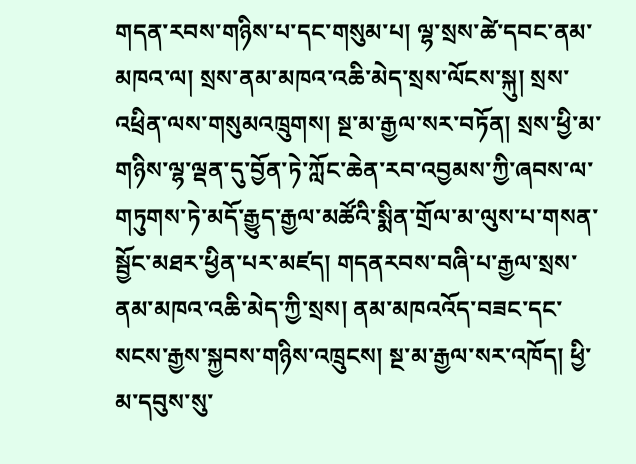གདན་རབས་གཉིས་པ་དང་གསུམ་པ། ལྷ་སྲས་ཚེ་དབང་ནམ་མཁའ་ལ། སྲས་ནམ་མཁའ་འཆི་མེད་སྲས་ལོངས་སྐུ། སྲས་འཕྲིན་ལས་གསུམའཁྲུགས། སྔ་མ་རྒྱལ་སར་བཏོན། སྲས་ཕྱི་མ་གཉིས་ལྷ་ལྡན་དུ་བྱོན་ཏེ་ཀློང་ཆེན་རབ་འབྱམས་ཀྱི་ཞབས་ལ་གཏུགས་ཏེ་མདོ་རྒྱུད་རྒྱལ་མཚོའི་སྨིན་གྲོལ་མ་ལུས་པ་གསན་སྦྱོང་མཐར་ཕྱིན་པར་མཛད། གདནརབས་བཞི་པ་རྒྱལ་སྲས་ནམ་མཁའ་འཆི་མེད་ཀྱི་སྲས། ནམ་མཁའའོད་བཟང་དང་སངས་རྒྱས་སྐྱབས་གཉིས་འཁྲུངས། སྔ་མ་རྒྱལ་སར་འཁོད། ཕྱི་མ་དབུས་སུ་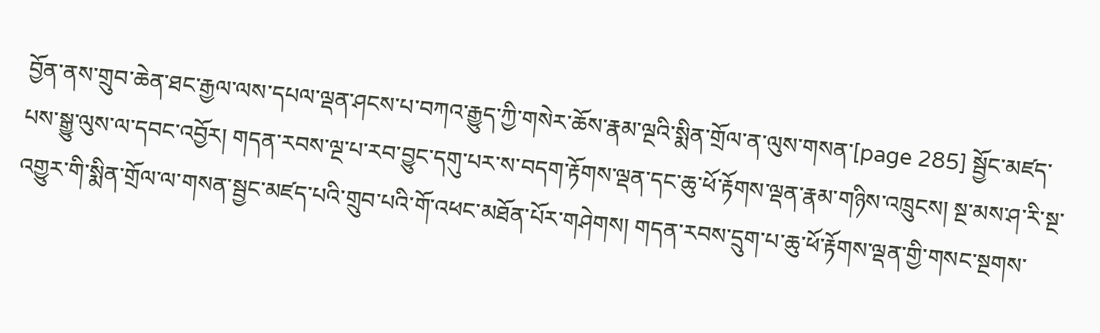བྱོན་ནས་གྲུབ་ཆེན་ཐང་རྒྱལ་ལས་དཔལ་ལྡན་ཤངས་པ་བཀའ་རྒྱུད་ཀྱི་གསེར་ཆོས་རྣམ་ལྔའི་སྨིན་གྲོལ་ན་ལུས་གསན་[page 285] སྦྱོང་མཛད་པས་སྒྱུ་ལུས་ལ་དབང་འབྱོར། གདན་རབས་ལྔ་པ་རབ་བྱུང་དགུ་པར་ས་བདག་རྟོགས་ལྡན་དང་ཆུ་ཕོ་རྟོགས་ལྡན་རྣམ་གཉིས་འཁྲུངས། སྔ་མས་ཤ་རི་སྔ་འགྱུར་གི་སྨིན་གྲོལ་ལ་གསན་སྦྱང་མཛད་པའི་གྲུབ་པའི་གོ་འཕང་མཐོན་པོར་གཤེགས། གདན་རབས་དྲུག་པ་ཆུ་ཕོ་རྟོགས་ལྡན་གྱི་གསང་སྔགས་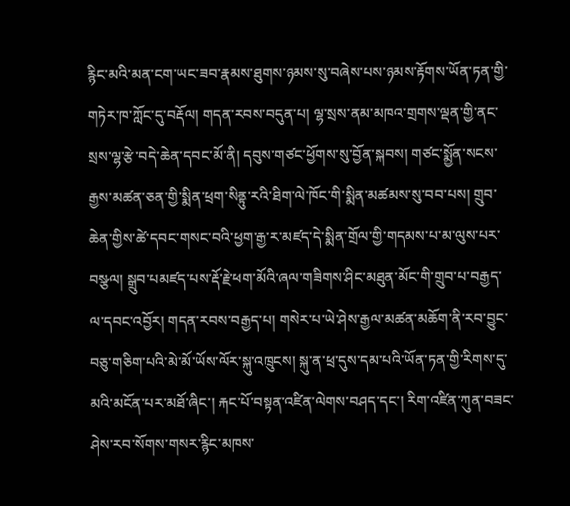རྙིང་མའི་མན་ངག་ཡང་ཟབ་རྣམས་ཐུགས་ཉམས་སུ་བཞེས་པས་ཉམས་རྟོགས་ཡོན་ཏན་གྱི་གཏེར་ཁ་ཀློང་དུ་བརྡོལ། གདན་རབས་བདུན་པ། ལྷ་སྲས་ནམ་མཁའ་གྲགས་ལྡན་གྱི་ནང་སྲས་ལྷ་རྩེ་བདེ་ཆེན་དབང་མོ་ནི། དབུས་གཙང་ཕྱོགས་སུ་བྱོན་སྐབས། གཙང་སྨྱོན་སངས་རྒྱས་མཚན་ཅན་གྱི་སྨིན་ཕྲག་སིནྟུ་རའི་ཐིག་ལེ་ཁོང་གི་སྨིན་མཚམས་སུ་བབ་པས། གྲུབ་ཆེན་གྱིས་ཚེ་དབང་གསང་བའི་ཕྱག་རྒྱ་ར་མཛད་དེ་སྨིན་གྲོལ་གྱི་གདམས་པ་མ་ལུས་པར་བསྩལ། སྒྲུབ་པམཛད་པས་རྡོ་རྗེ་ཕག་མོའི་ཞལ་གཟིགས་ཤིང་མཐུན་མོང་གི་གྲུབ་པ་བརྒྱད་ལ་དབང་འབྱོར། གདན་རབས་བརྒྱད་པ། གསེར་པ་ཡེ་ཤེས་རྒྱལ་མཚན་མཆོག་ནི་རབ་བྱུང་བཅུ་གཅིག་པའི་མེ་མོ་ཡོས་ལོར་སྐུ་འཁྲུངས། སྐུ་ན་ཕྲ་དུས་དམ་པའི་ཡོན་ཏན་གྱི་རིགས་དུ་མའི་མངོན་པར་མཐོ་ཞིང་། རྐང་པོ་བསྟན་འཛིན་ལེགས་བཤད་དང་། རིག་འཛིན་ཀུན་བཟང་ཤེས་རབ་སོགས་གསར་རྙིང་མཁས་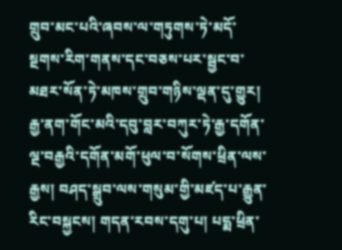གྲུབ་མང་པའི་ཞབས་ལ་གཏུགས་ཏེ་མདོ་སྔགས་རིག་གནས་དང་བཅས་པར་སྦྱང་བ་མཐར་སོན་ཏེ་མཁས་གྲུབ་གཉིས་ལྡན་དུ་གྱུར། རྒྱ་ནག་གོང་མའི་དབུ་བླར་བཀུར་ཏེ་རྒྱ་དགོན་ལྔ་བརྒྱའི་དགོན་མགོ་ཕུལ་བ་སོགས་ཕྲིན་ལས་རྒྱས། བཤད་སྒྲུབ་ལས་གསུམ་གྱི་མཛད་པ་རྒྱུན་རིང་བསྐྱངས། གདན་རབས་དགུ་པ། པདྨ་ཕྲིན་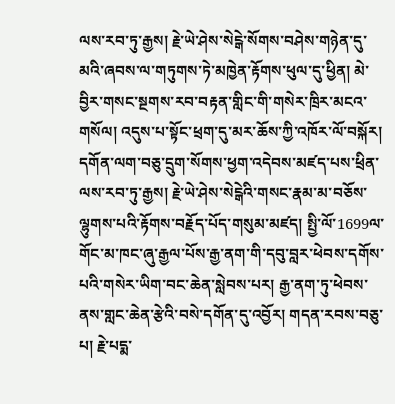ལས་རབ་ཏུ་རྒྱས། རྗེ་ཡེ་ཤེས་སེངྒེ་སོགས་བཤེས་གཉེན་དུ་མའི་ཞབས་ལ་གཏུགས་ཏེ་མཁྱེན་རྟོགས་ཕུལ་དུ་ཕྱིན། མེ་བྱིར་གསང་སྔགས་རབ་བརྟན་གླིང་གི་གསེར་ཁྲིར་མངའ་གསོལ། འདུས་པ་སྟོང་ཕྲག་དུ་མར་ཆོས་ཀྱི་འཁོར་ལོ་བསྐོར། དགོན་ལག་བཅུ་དྲུག་སོགས་ཕྱག་འདེབས་མཛད་པས་ཕྲིན་ལས་རབ་ཏུ་རྒྱས། རྗེ་ཡེ་ཤེས་སེངྒེའི་གསང་རྣམ་མ་བཅོས་ལྷུགས་པའི་རྟོགས་བརྗོད་པོད་གསུམ་མཛད། སྤྱི་ལོ་1699ལ་གོང་མ་ཁང་ཞུ་རྒྱལ་པོས་རྒྱ་ནག་གི་དབུ་བླར་ཕེབས་དགོས་པའི་གསེར་ཡིག་བང་ཆེན་སླེབས་པར། རྒྱ་ནག་ཏུ་ཕེབས་ནས་གླང་ཆེན་རྩེའི་བསེ་དགོན་དུ་འབྱོར། གདན་རབས་བཅུ་པ། རྗེ་པདྨ་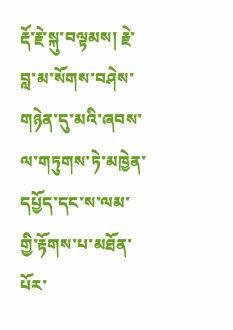རྡོ་རྗེ་སྐུ་བལྟམས། རྗེ་བླ་མ་སོགས་བཤེས་གཉེན་དུ་མའི་ཞབས་ལ་གཏུགས་ཏེ་མཁྱེན་དཔྱོད་དང་ས་ལམ་གྱི་རྟོགས་པ་མཐོན་པོར་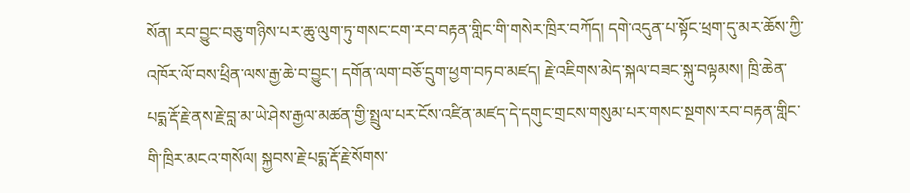སོན། རབ་བྱུང་བཅུ་གཉིས་པར་ཆུ་ལུག་ཏུ་གསང་ངག་རབ་བརྟན་གླིང་གི་གསེར་ཁྲིར་བཀོད། དགེ་འདུན་པ་སྟོང་ཕྲག་དུ་མར་ཆོས་ཀྱི་འཁོར་ལོ་བས་ཕྲིན་ལས་རྒྱ་ཆེ་བ་བྱུང་། དགོན་ལག་བཅོ་དྲུག་ཕྱག་བཏབ་མཛད། རྗེ་འཇིགས་མེད་སྐལ་བཟང་སྐུ་བལྟམས། ཁྲི་ཆེན་པདྨ་རྡོ་རྗེ་ནས་རྗེ་བླ་མ་ཡེ་ཤེས་རྒྱལ་མཚན་གྱི་སྤྲུལ་པར་ངོས་འཛིན་མཛད་དེ་དགུང་གྲངས་གསུམ་པར་གསང་སྔགས་རབ་བརྟན་གླིང་གི་ཁྲིར་མངའ་གསོལ། སྐྱབས་རྗེ་པདྨ་རྡོ་རྗེ་སོགས་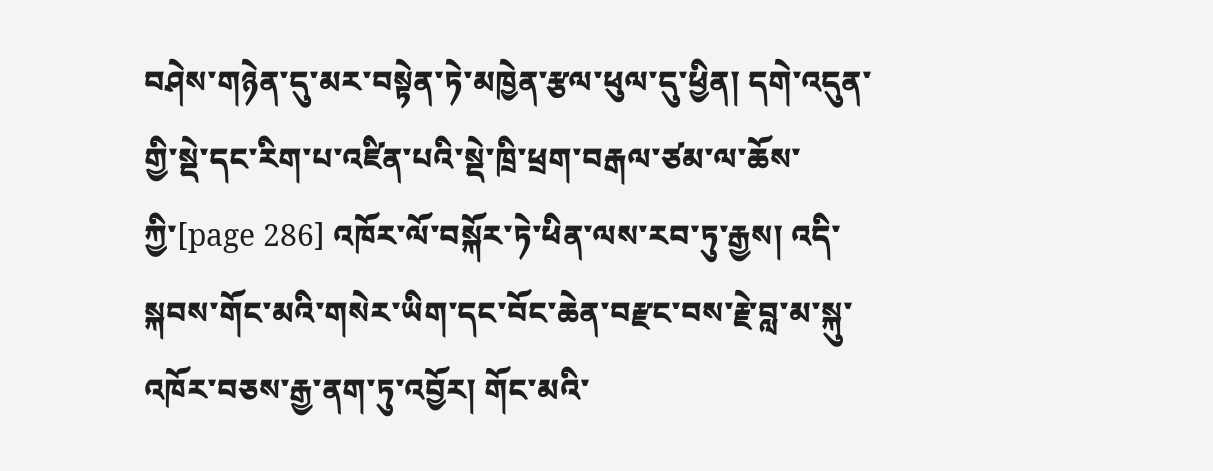བཤེས་གཉེན་དུ་མར་བསྟེན་ཏེ་མཁྱེན་རྩལ་ཕུལ་དུ་ཕྱིན། དགེ་འདུན་གྱི་སྡེ་དང་རིག་པ་འཛིན་པའི་སྡེ་ཁྲི་ཕྲག་བརྒལ་ཙམ་ལ་ཆོས་ཀྱི་[page 286] འཁོར་ལོ་བསྐོར་ཏེ་ཕིན་ལས་རབ་ཏུ་རྒྱས། འདི་སྐབས་གོང་མའི་གསེར་ཡིག་དང་བོང་ཆེན་བརྫང་བས་རྗེ་བླ་མ་སྐུ་འཁོར་བཅས་རྒྱ་ནག་ཏུ་འབྱོར། གོང་མའི་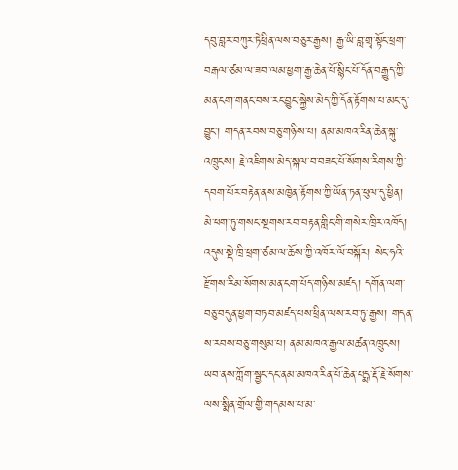དབུ་བླར་བཀུར་ཏེཕྲིན་ལས་བཅུར་རྒྱས། རྒྱ་ཡི་བླ་གྲྭ་སྟོང་ཕྲག་བརྒལ་ཙམ་ལ་ཟབ་ལམ་ཕྱག་རྒྱ་ཆེན་པོ་སྙིང་པོ་དོན་བརྒྱུད་ཀྱི་མན་ངག་གནང་བས་རང་བྱུང་སྐྱེས་མེད་ཀྱི་དོན་རྟོགས་པ་མང་དུ་བྱུང་། གདན་རབས་བཅུ་གཉིས་པ། ནམ་མཁའ་རིན་ཆེན་སྐུ་འཁྲུངས། རྗེ་འཇིགས་མེད་སྐལ་བ་བཟང་པོ་སོགས་རིགས་ཀྱི་དབག་པོར་བརྟེན་ནས་མཁྱེན་རྟོགས་ཀྱི་ཡོན་ཏན་ཕུལ་དུ་ཕྱིན། མེ་ཕག་ཏུ་གསང་སྔགས་རབ་བརྟན་གླིང་གི་གསེར་ཁྲིར་འཁོད། འདུས་སྡེ་ཁྲི་ཕྲག་ཙམ་ལ་ཆོས་ཀྱི་འཁོར་ལོ་བསྐོར། སེང་ཧའི་རྫོགས་རིམ་སོགས་མན་ངག་པོད་གཉིས་མཛད། དགོན་ལག་བཅུ་བདུན་ཕྱག་བཏབ་མཛད་པས་ཕྲིན་ལས་རབ་ཏུ་རྒྱས། གདན་ས་རབས་བཅུ་གསུམ་པ། ནམ་མཁའ་རྒྱལ་མཚན་འཁྲུངས། ཡབ་ནས་ཀློག་སྦྱང་དང་ནམ་མཁའ་རིན་པོ་ཆེན་པདྨ་རྡོ་རྗེ་སོགས་ལས་སྨིན་གྲོལ་གྱི་གདམས་པ་མ་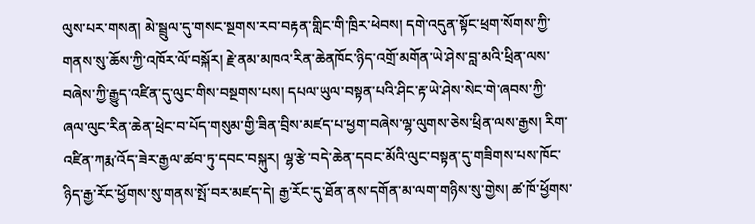ལུས་པར་གསན། མེ་སྦྲུལ་དུ་གསང་སྔགས་རབ་བརྟན་གླིང་གི་ཁྲིར་ཕེབས། དགེ་འདུན་སྟོང་ཕྲག་སོགས་ཀྱི་གནས་སུ་ཆོས་ཀྱི་འཁོར་ལོ་བསྐོར། རྗེ་ནམ་མཁའ་རིན་ཆེནཁོང་ཉིད་འགྲོ་མགོན་ཡེ་ཤེས་བླ་མའི་ཕྲིན་ལས་བཞེས་ཀྱི་རྒྱུད་འཛིན་དུ་ལུང་གིས་བསྔགས་པས། དཔལ་ཡུལ་བསྟན་པའི་ཤིང་རྟ་ཡེ་ཤེས་སེང་གེ་ཞབས་ཀྱི་ཞལ་ལུང་རིན་ཆེན་ཕྲེང་བ་པོད་གསུམ་གྱི་ཟིན་བྲིས་མཛད་པ་ཕྱག་བཞེས་ལྷ་ལུགས་ཅེས་ཕྲིན་ལས་རྒྱས། རིག་འཛིན་ཀརྨ་འོད་ཟེར་རྒྱལ་ཚབ་ཏུ་དབང་བསྐུར། ལྷ་རྩེ་བདེ་ཆེན་དབང་མོའི་ལུང་བསྟན་དུ་གཟིགས་པས་ཁོང་ཉིད་རྒྱ་རོང་ཕྱོགས་སུ་གནས་སྤོ་བར་མཛད་དེ། རྒྱ་རོང་དུ་ཐོན་ནས་དགོན་མ་ལག་གཉིས་སུ་གྱེས། ཚ་ཁོ་ཕྱོགས་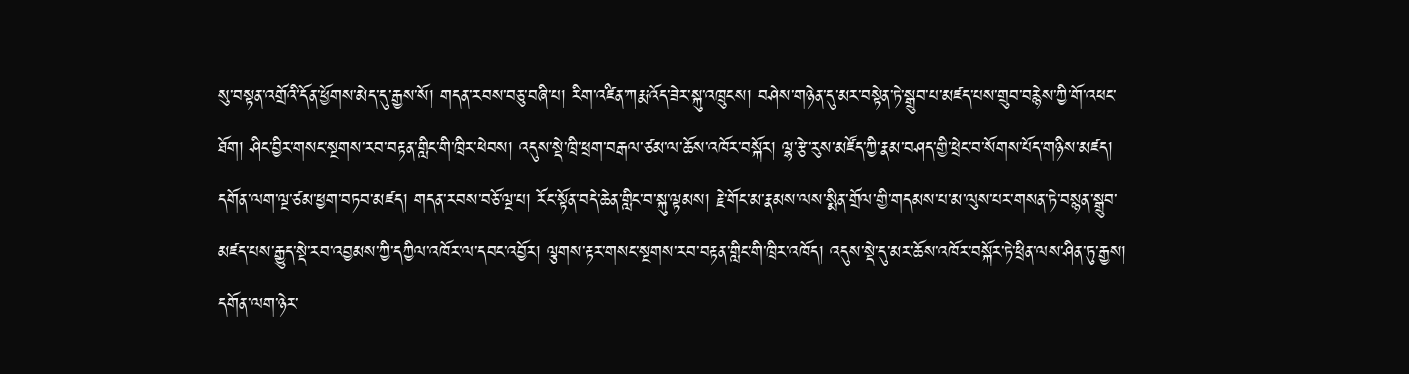སུ་བསྟན་འགྲོའི་དོན་ཕྱོགས་མེད་དུ་རྒྱས་སོ། གདན་རབས་བཅུ་བཞི་པ། རིག་འཛིན་ཀརྨ་འོད་ཟེར་སྐུ་འཁྲུངས། བཤེས་གཉེན་དུ་མར་བསྟེན་ཏེ་སྒྲུབ་པ་མཛད་པས་གྲུབ་བརྙེས་ཀྱི་གོ་འཕང་ཐོག། ཤིང་བྱིར་གསང་སྔགས་རབ་བརྟན་གླིང་གི་ཁྲིར་ཕེབས། འདུས་སྡེ་ཁྲི་ཕྲག་བརྒལ་ཙམ་ལ་ཆོས་འཁོར་བསྐོར། ལྷ་རྩེ་རུས་མཛོད་ཀྱི་རྣམ་བཤད་གྱི་ཕྲེང་བ་སོགས་པོད་གཉིས་མཛད། དགོན་ལག་ལྔ་ཙམ་ཕྱག་བཏབ་མཛད། གདན་རབས་བཅོ་ལྔ་པ། རོང་སྟོན་བདེ་ཆེན་གླིང་བ་སྐུ་ལྟམས། རྗེ་གོང་མ་རྣམས་ལས་སྨིན་གྲོལ་གྱི་གདམས་པ་མ་ལུས་པར་གསན་ཏེ་བསྙན་སྒྲུབ་མཛད་པས་རྒྱུད་སྡེ་རབ་འབྱམས་ཀྱི་དཀྱིལ་འཁོར་ལ་དབང་འབྱོར། ལྕགས་རྟར་གསང་སྔགས་རབ་བརྟན་གླིང་གི་ཁྲིར་འཁོད། འདུས་སྡེ་དུ་མར་ཆོས་འཁོར་བསྐོར་ཏེ་ཕྲིན་ལས་ཤིན་ཏུ་རྒྱས། དགོན་ལག་ཉེར་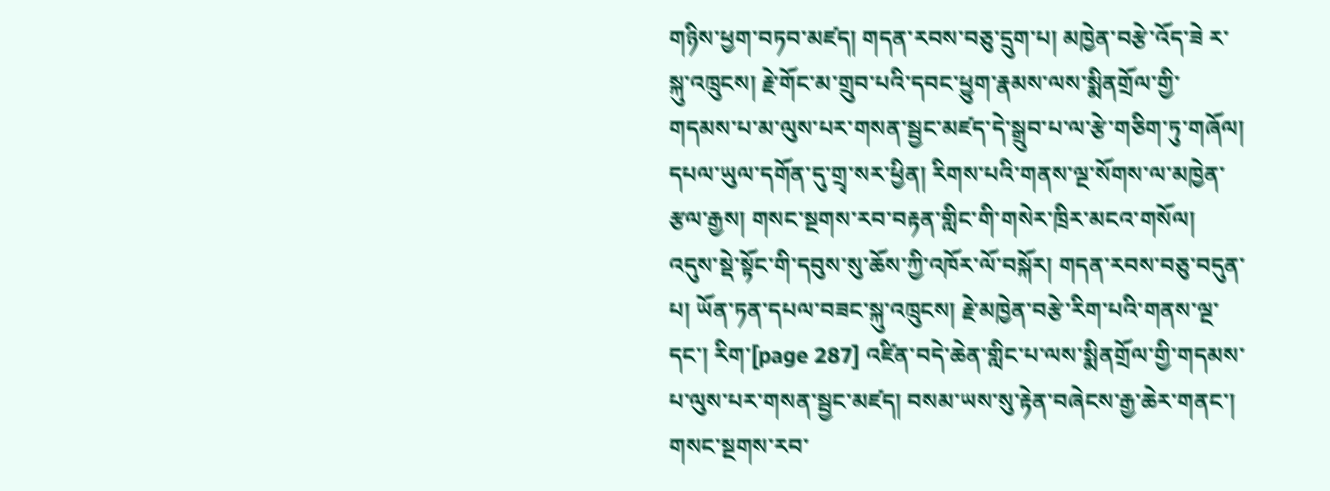གཉིས་ཕྱག་བཏབ་མཛད། གདན་རབས་བཅུ་དྲུག་པ། མཁྱེན་བརྩེ་འོད་ཟེ ར་སྐུ་འཁྲུངས། རྗེ་གོང་མ་གྲུབ་པའི་དབང་ཕྱུག་རྣམས་ལས་སྨིནགྲོལ་གྱི་གདམས་པ་མ་ལུས་པར་གསན་སྦྱང་མཛད་དེ་སྒྲུབ་པ་ལ་རྩེ་གཅིག་ཏུ་གཞོལ། དཔལ་ཡུལ་དགོན་དུ་གྲྭ་སར་ཕྱིན། རིགས་པའི་གནས་ལྔ་སོགས་ལ་མཁྱེན་རྩལ་རྒྱས། གསང་སྔགས་རབ་བརྟན་གླིང་གི་གསེར་ཁྲིར་མངའ་གསོལ། འདུས་སྡེ་སྟོང་གི་དབུས་སུ་ཆོས་ཀྱི་འཁོར་ལོ་བསྐོར། གདན་རབས་བཅུ་བདུན་པ། ཡོན་ཏན་དཔལ་བཟང་སྐུ་འཁྲུངས། རྗེ་མཁྱེན་བརྩེ་རིག་པའི་གནས་ལྔ་དང་། རིག་[page 287] འཛིན་བདེ་ཆེན་གླིང་པ་ལས་སྨིནགྲོལ་གྱི་གདམས་པ་ལུས་པར་གསན་སྦྱང་མཛད། བསམ་ཡས་སུ་རྟེན་བཞེངས་རྒྱ་ཆེར་གནང་། གསང་སྔགས་རབ་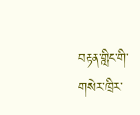བརྟན་གླིང་གི་གསེར་ཁྲིར་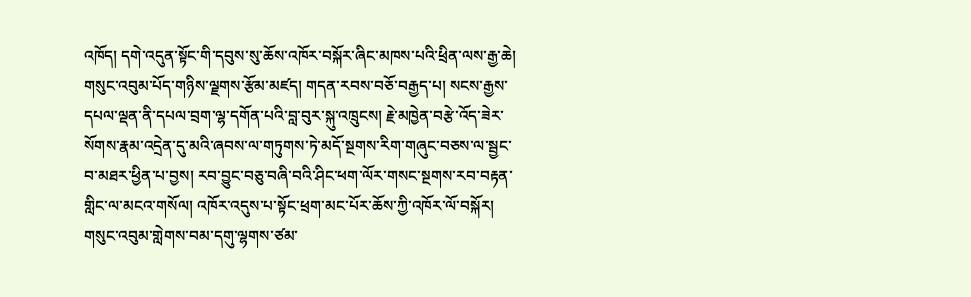འཁོད། དགེ་འདུན་སྟོང་གི་དབུས་སུ་ཆོས་འཁོར་བསྐོར་ཞིང་མཁས་པའི་ཕྲིན་ལས་རྒྱ་ཆེ། གསུང་འབུམ་པོད་གཉིས་ལྗགས་རྩོམ་མཛད། གདན་རབས་བཅོ་བརྒྱད་པ། སངས་རྒྱས་དཔལ་ལྡན་ནི་དཔལ་བྲག་ལྷ་དགོན་པའི་བླ་བུར་སྐུ་འཁྲུངས། རྗེ་མཁྱེན་བརྩེ་འོད་ཟེར་སོགས་རྣམ་འདྲེན་དུ་མའི་ཞབས་ལ་གཏུགས་ཏེ་མདོ་སྔགས་རིག་གཞུང་བཅས་ལ་སྦྱང་བ་མཐར་ཕྱིན་པ་བྱས། རབ་བྱུང་བཅུ་བཞི་བའི་ཤིང་ཕག་ལོར་གསང་སྔགས་རབ་བརྟན་གླིང་ལ་མངའ་གསོལ། འཁོར་འདུས་པ་སྟོང་ཕྲག་མང་པོར་ཆོས་ཀྱི་འཁོར་ལོ་བསྐོར། གསུང་འབུམ་གླེགས་བམ་དགུ་ལྷགས་ཙམ་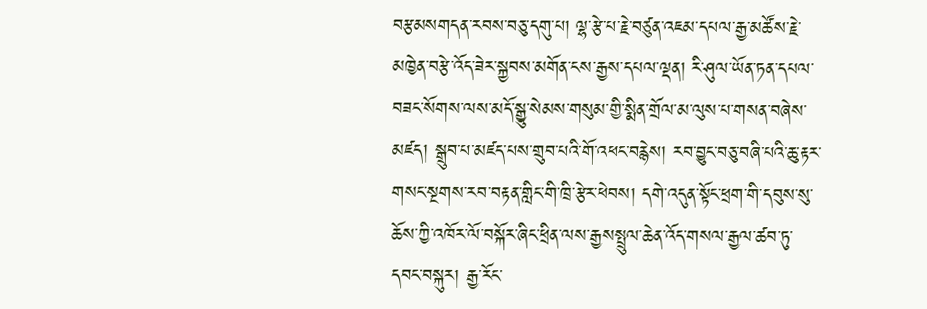བརྩམསགདན་རབས་བཅུ་དགུ་པ། ལྷ་རྩེ་པ་རྗེ་བཙུན་འཇམ་དཔལ་རྒྱ་མཚོས་རྗེ་མཁྱེན་བརྩེ་འོད་ཟེར་སྐྱབས་མགོན་ངས་རྒྱས་དཔལ་ལྡན། རི་ཤུལ་ཡོན་ཏན་དཔལ་བཟང་སོགས་ལས་མདོ་སྒྱུ་སེམས་གསུམ་གྱི་སྨིན་གྲོལ་མ་ལུས་པ་གསན་བཞེས་མཛད། སྒྲུབ་པ་མཛད་པས་གྲུབ་པའི་གོ་འཕང་བརྙེས། རབ་བྱུང་བཅུ་བཞི་པའི་ཆུ་རྟར་གསང་སྔགས་རབ་བརྟན་གླིང་གི་ཁྲི་རྩེར་ཕེབས། དགེ་འདུན་སྟོང་ཕྲག་གི་དབུས་སུ་ཆོས་ཀྱི་འཁོར་ལོ་བསྐོར་ཞིང་ཕྲིན་ལས་རྒྱསསྤྲུལ་ཆེན་འོད་གསལ་རྒྱལ་ཚབ་ཏུ་དབང་བསྐུར། རྒྱ་རོང་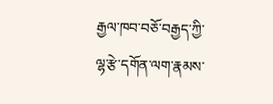རྒྱལ་ཁབ་བཅོ་བརྒྱད་ཀྱི་ལྷ་རྩེ་དགོན་ལག་རྣམས་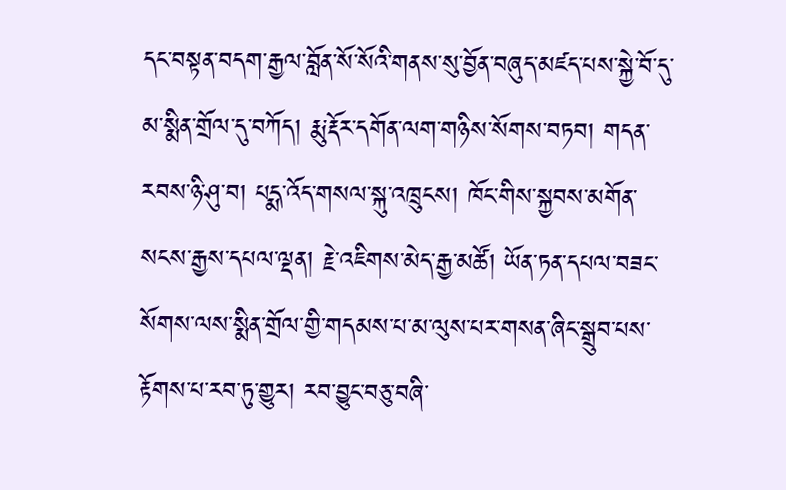དང་བསྟན་བདག་རྒྱལ་བློན་སོ་སོའི་གནས་སུ་བྱོན་བཞུད་མཛད་པས་སྐྱེ་བོ་དུ་མ་སྨིན་གྲོལ་དུ་བཀོད། རྨུ་རྡོར་དགོན་ལག་གཉིས་སོགས་བཏབ། གདན་རབས་ཉི་ཤུ་བ། པདྨ་འོད་གསལ་སྐུ་འཁྲུངས། ཁོང་གིས་སྐྱབས་མགོན་སངས་རྒྱས་དཔལ་ལྡན། རྗེ་འཇིགས་མེད་རྒྱ་མཚོ། ཡོན་ཏན་དཔལ་བཟང་སོགས་ལས་སྨིན་གྲོལ་གྱི་གདམས་པ་མ་ལུས་པར་གསན་ཞིང་སྒྲུབ་པས་རྟོགས་པ་རབ་ཏུ་གྱུར། རབ་བྱུང་བཅུ་བཞི་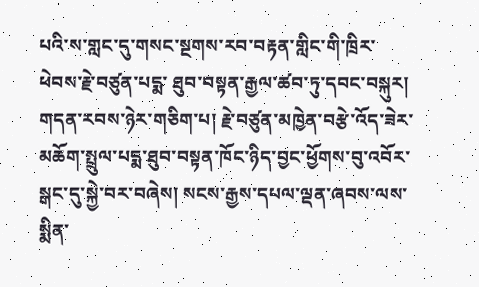པའི་ས་གླང་དུ་གསང་སྔགས་རབ་བརྟན་གླིང་གི་ཁྲིར་ཕེབས་རྗེ་བཙུན་པདྨ་ ཐུབ་བསྟན་རྒྱལ་ཚབ་ཏུ་དབང་བསྐུར། གདན་རབས་ཉེར་གཅིག་པ། རྗེ་བཙུན་མཁྱེན་བརྩེ་འོད་ཟེར་མཆོག་སྤྲུལ་པདྨ་ཐུབ་བསྟན་ཁོང་ཉིད་བྱང་ཕྱོགས་བུ་འབོར་སྒང་དུ་སྐྱེ་བར་བཞེས། སངས་རྒྱས་དཔལ་ལྡན་ཞབས་ལས་སྨིན་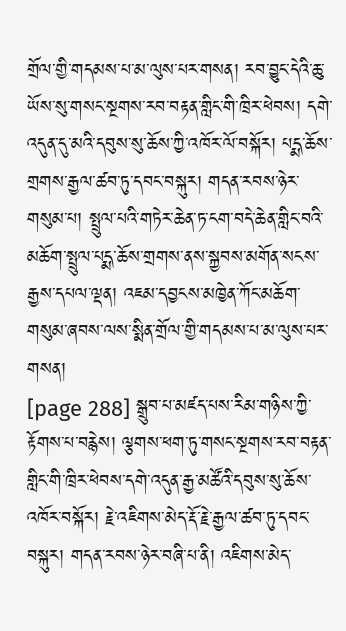གྲོལ་གྱི་གདམས་པ་མ་ལུས་པར་གསན། རབ་བྱུང་དེའི་ཆུ་ཡོས་སུ་གསང་སྔགས་རབ་བརྟན་གླིང་གི་ཁྲིར་ཕེབས། དགེ་འདུན་དུ་མའི་དབུས་སུ་ཆོས་ཀྱི་འཁོར་ལོ་བསྐོར། པདྨ་ཆོས་གྲགས་རྒྱལ་ཚབ་ཏུ་དབང་བསྐུར། གདན་རབས་ཉེར་གསུམ་པ། སྤྲུལ་པའི་གཏེར་ཆེན་ཏ་ངག་བདེ་ཆེན་གླིང་བའི་མཆོག་སྤྲུལ་པདྨ་ཆོས་གྲགས་ནས་སྐྱབས་མགོན་སངས་རྒྱས་དཔལ་ལྡན། འཇམ་དབྱངས་མཁྱེན་ཀོང་མཆོག་གསུམ་ཞབས་ལས་སྨིན་གྲོལ་གྱི་གདམས་པ་མ་ལུས་པར་གསན།
[page 288] སྒྲུབ་པ་མཛད་པས་རིམ་གཉིས་ཀྱི་རྟོགས་པ་བརྙེས། ལྕགས་ཕག་ཏུ་གསང་སྔགས་རབ་བརྟན་གླིང་གི་ཁྲིར་ཕེབས་དགེ་འདུན་རྒྱ་མཚོའི་དབུས་སུ་ཆོས་འཁོར་བསྐོར། རྗེ་འཇིགས་མེད་རྡོ་རྗེ་རྒྱལ་ཚབ་ཏུ་དབང་བསྐུར། གདན་རབས་ཉེར་བཞི་པ་ནི། འཇིགས་མེད་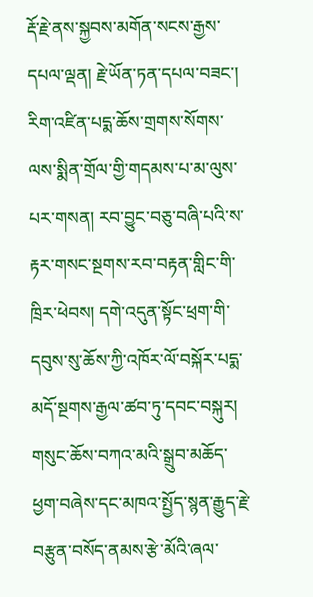རྡོ་རྗེ་ནས་སྐྱབས་མགོན་སངས་རྒྱས་དཔལ་ལྡན། རྗེ་ཡོན་ཏན་དཔལ་བཟང་། རིག་འཛིན་པདྨ་ཆོས་གྲགས་སོགས་ལས་སྨིན་གྲོལ་གྱི་གདམས་པ་མ་ལུས་པར་གསན། རབ་བྱུང་བཅུ་བཞི་པའི་ས་རྟར་གསང་སྔགས་རབ་བརྟན་གླིང་གི་ཁྲིར་ཕེབས། དགེ་འདུན་སྟོང་ཕྲག་གི་དབུས་སུ་ཆོས་ཀྱི་འཁོར་ལོ་བསྐོར་པདྨ་མདོ་སྔགས་རྒྱལ་ཚབ་ཏུ་དབང་བསྐུར། གསུང་ཆོས་བཀའ་མའི་སྒྲུབ་མཆོད་ཕྱག་བཞེས་དང་མཁའ་སྤྱོད་སྙན་རྒྱུད་རྗེ་བརྩུན་བསོད་ནམས་རྩེ་མོའི་ཞལ་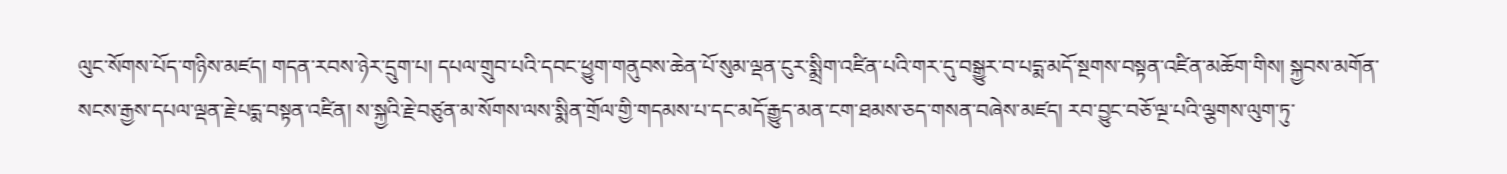ལུང་སོགས་པོད་གཉིས་མཛད། གདན་རབས་ཉེར་དྲུག་པ། དཔལ་གྲུབ་པའི་དབང་ཕྱུག་གནུབས་ཆེན་པོ་སུམ་ལྡན་ངུར་སྨྲིག་འཛིན་པའི་གར་དུ་བསྒྱུར་བ་པདྨ་མདོ་སྔགས་བསྟན་འཛིན་མཆོག་གིས། སྐྱབས་མགོན་སངས་རྒྱས་དཔལ་ལྡན་རྗེ་པདྨ་བསྟན་འཛིན། ས་སྐྱའི་རྗེ་བཙུན་མ་སོགས་ལས་སྨིན་གྲོལ་གྱི་གདམས་པ་དང་མདོ་རྒྱུད་མན་ངག་ཐམས་ཅད་གསན་བཞེས་མཛད། རབ་བྱུང་བཅོ་ལྔ་པའི་ལྕགས་ལུག་ཏུ་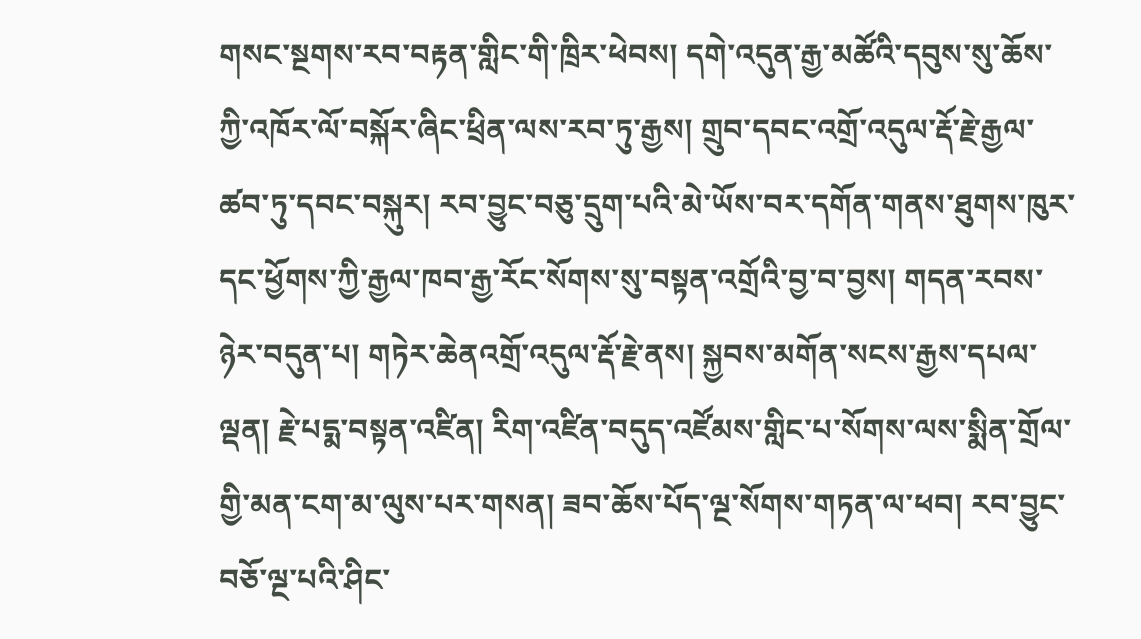གསང་སྔགས་རབ་བརྟན་གླིང་གི་ཁྲིར་ཕེབས། དགེ་འདུན་རྒྱ་མཚོའི་དབུས་སུ་ཆོས་ཀྱི་འཁོར་ལོ་བསྐོར་ཞིང་ཕྲིན་ལས་རབ་ཏུ་རྒྱས། གྲུབ་དབང་འགྲོ་འདུལ་རྡོ་རྗེ་རྒྱལ་ཚབ་ཏུ་དབང་བསྐུར། རབ་བྱུང་བཅུ་དྲུག་པའི་མེ་ཡོས་བར་དགོན་གནས་ཐུགས་ཁུར་དང་ཕྱོགས་ཀྱི་རྒྱལ་ཁབ་རྒྱ་རོང་སོགས་སུ་བསྟན་འགྲོའི་བྱ་བ་བྱས། གདན་རབས་ཉེར་བདུན་པ། གཏེར་ཆེནའགྲོ་འདུལ་རྡོ་རྗེ་ནས། སྐྱབས་མགོན་སངས་རྒྱས་དཔལ་ལྡན། རྗེ་པདྨ་བསྟན་འཛིན། རིག་འཛིན་བདུད་འཛོམས་གླིང་པ་སོགས་ལས་སྨིན་གྲོལ་གྱི་མན་ངག་མ་ལུས་པར་གསན། ཟབ་ཆོས་པོད་ལྔ་སོགས་གཏན་ལ་ཕབ། རབ་བྱུང་བཅོ་ལྔ་པའི་ཤིང་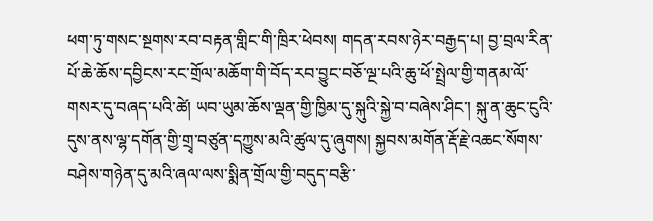ཕག་ཏུ་གསང་སྔགས་རབ་བརྟན་གླིང་གི་ཁྲིར་ཕེབས། གདན་རབས་ཉེར་བརྒྱད་པ། བྱ་བྲལ་རིན་པོ་ཆེ་ཆོས་དབྱིངས་རང་གྲོལ་མཆོག་གི་བོད་རབ་བྱུང་བཅོ་ལྔ་པའི་ཆུ་ཕོ་སྤྲེལ་གྱི་གནམ་ལོ་གསར་དུ་བཞད་པའི་ཚེ། ཡབ་ཡུམ་ཆོས་ལྡན་གྱི་ཁྱིམ་དུ་སྐུའི་སྐྱེ་བ་བཞེས་ཤིང་། སྐུ་ན་ཆུང་ངུའི་དུས་ནས་ལྷ་དགོན་གྱི་གྲྭ་བཙུན་དཀྱུས་མའི་ཚུལ་དུ་ཞུགས། སྐྱབས་མགོན་རྡོ་རྗེ་འཆང་སོགས་བཤེས་གཉེན་དུ་མའི་ཞལ་ལས་སྨིན་གྲོལ་གྱི་བདུད་བརྩི་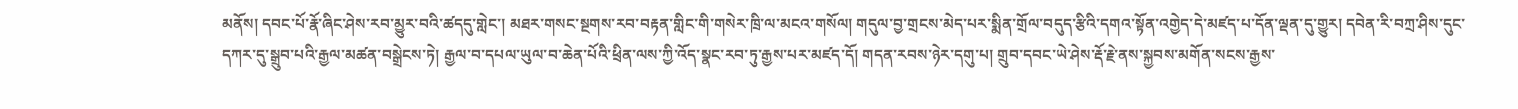མནོས། དབང་པོ་རྣོ་ཞིང་ཤེས་རབ་མྱུར་བའི་ཚདདུ་གླེང་། མཐར་གསང་སྔགས་རབ་བརྟན་གླིང་གི་གསེར་ཁྲི་ལ་མངའ་གསོལ། གདུལ་བྱ་གྲངས་མེད་པར་སྨིན་གྲོལ་བདུད་རྩིའི་དགའ་སྟོན་འགྱེད་དེ་མཛད་པ་དོན་ལྡན་དུ་གྱུར། དབེན་རི་བཀྲ་ཤིས་དུང་དཀར་དུ་སྒྲུབ་པའི་རྒྱལ་མཚན་བསྒྲེངས་ཏེ། རྒྱལ་བ་དཔལ་ཡུལ་བ་ཆེན་པོའི་ཕྲིན་ལས་ཀྱི་འོད་སྣང་རབ་ཏུ་རྒྱས་པར་མཛད་དོ། གདན་རབས་ཉེར་དགུ་པ། གྲུབ་དབང་ཡེ་ཤེས་རྡོ་རྗེ་ནས་སྐྱབས་མགོན་སངས་རྒྱས་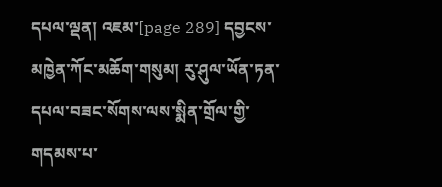དཔལ་ལྡན། འཇམ་[page 289] དབྱངས་མཁྱེན་ཀོང་མཆོག་གསུམ། རུ་ཤུལ་ཡོན་ཏན་དཔལ་བཟང་སོགས་ལས་སྨིན་གྲོལ་གྱི་གདམས་པ་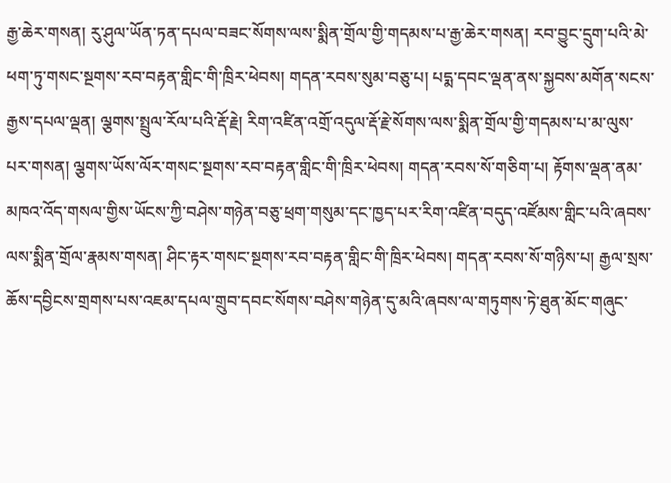རྒྱ་ཆེར་གསན། རུ་ཤུལ་ཡོན་ཏན་དཔལ་བཟང་སོགས་ལས་སྨིན་གྲོལ་གྱི་གདམས་པ་རྒྱ་ཆེར་གསན། རབ་བྱུང་དྲུག་པའི་མེ་ཕག་ཏུ་གསང་སྔགས་རབ་བརྟན་གླིང་གི་ཁྲིར་ཕེབས། གདན་རབས་སུམ་བཅུ་པ། པདྨ་དབང་ལྡན་ནས་སྐྱབས་མགོན་སངས་རྒྱས་དཔལ་ལྡན། ལྕགས་སྤྲུལ་རོལ་པའི་རྡོ་རྗེ། རིག་འཛིན་འགྲོ་འདུལ་རྡོ་རྗེ་སོགས་ལས་སྨིན་གྲོལ་གྱི་གདམས་པ་མ་ལུས་པར་གསན། ལྕགས་ཡོས་ལོར་གསང་སྔགས་རབ་བརྟན་གླིང་གི་ཁྲིར་ཕེབས། གདན་རབས་སོ་གཅིག་པ། རྟོགས་ལྡན་ནམ་མཁའ་འོད་གསལ་གྱིས་ཡོངས་ཀྱི་བཤེས་གཉེན་བཅུ་ཕྲག་གསུམ་དང་ཁྱད་པར་རིག་འཛིན་བདུད་འཛོམས་གླིང་པའི་ཞབས་ལས་སྨིན་གྲོལ་རྣམས་གསན། ཤིང་རྟར་གསང་སྔགས་རབ་བརྟན་གླིང་གི་ཁྲིར་ཕེབས། གདན་རབས་སོ་གཉིས་པ། རྒྱལ་སྲས་ཆོས་དབྱིངས་གྲགས་པས་འཇམ་དཔལ་གྲུབ་དབང་སོགས་བཤེས་གཉེན་དུ་མའི་ཞབས་ལ་གཏུགས་ཏེ་ཐུན་མོང་གཞུང་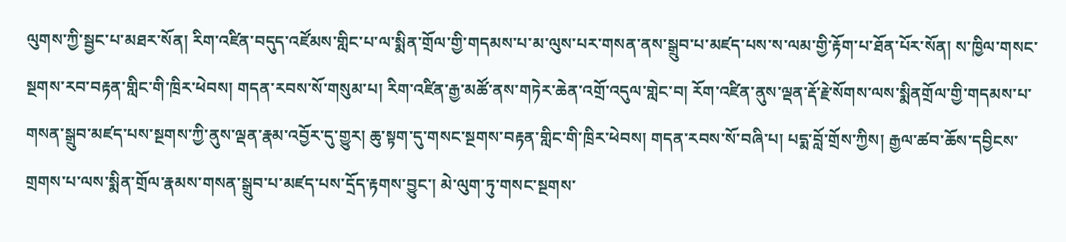ལུགས་ཀྱི་སྦྱང་པ་མཐར་སོན། རིག་འཛིན་བདུད་འཛོམས་གླིང་པ་ལ་སྨིན་གྲོལ་གྱི་གདམས་པ་མ་ལུས་པར་གསན་ནས་སྒྲུབ་པ་མཛད་པས་ས་ལམ་གྱི་རྟོག་པ་ཐོན་པོར་སོན། ས་ཁྱིལ་གསང་སྔགས་རབ་བརྟན་གླིང་གི་ཁྲིར་ཕེབས། གདན་རབས་སོ་གསུམ་པ། རིག་འཛིན་རྒྱ་མཚོ་ནས་གཏེར་ཆེན་འགྲོ་འདུལ་གླེང་བ། རོག་འཛིན་ནུས་ལྡན་རྡོ་རྗེ་སོགས་ལས་སྨིནགྲོལ་གྱི་གདམས་པ་གསན་སྒྲུབ་མཛད་པས་སྔགས་ཀྱི་ནུས་ལྡན་རྣམ་འབྱོར་དུ་གྱུར། ཆུ་སྟག་དུ་གསང་སྔགས་བརྟན་གླིང་གི་ཁྲིར་ཕེབས། གདན་རབས་སོ་བཞི་པ། པདྨ་བློ་གྲོས་ཀྱིས། རྒྱལ་ཚབ་ཆོས་དབྱིངས་གྲགས་པ་ལས་སྨིན་གྲོལ་རྣམས་གསན་སྒྲུབ་པ་མཛད་པས་དྲོད་རྟགས་བྱུང་། མེ་ལུག་ཏུ་གསང་སྔགས་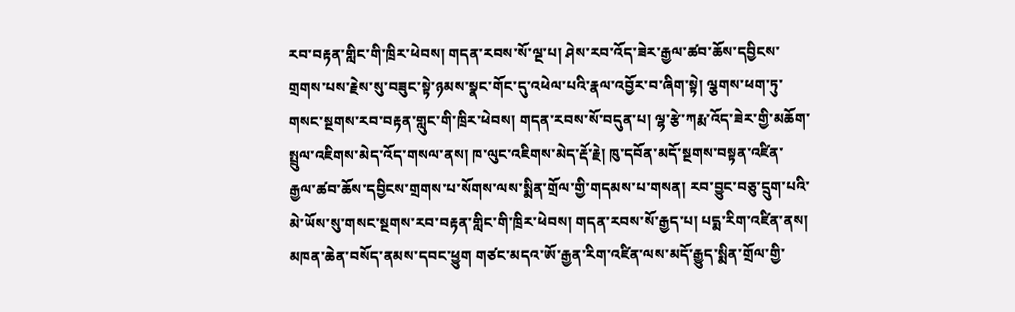རབ་བརྟན་གླིང་གི་ཁྲིར་ཕེབས། གདན་རབས་སོ་ལྔ་པ། ཤེས་རབ་འོད་ཟེར་རྒྱལ་ཚབ་ཆོས་དབྱིངས་གྲགས་པས་རྗེས་སུ་བཟུང་སྟེ་ཉམས་སྣང་གོང་དུ་འཕེལ་པའི་རྣལ་འབྱོར་བ་ཞིག་སྟེ། ལྕགས་ཕག་ཏུ་གསང་སྔགས་རབ་བརྟན་གླུང་གི་ཁྲིར་ཕེབས། གདན་རབས་སོ་བདུན་པ། ལྷ་རྩེ་ཀརྨ་འོད་ཟེར་གྱི་མཆོག་སྤྲུལ་འཇིགས་མེད་འོད་གསལ་ནས། ཁ་ལུང་འཇིགས་མེད་རྡོ་རྗེ། ཁུ་དབོན་མདོ་སྔགས་བསྟན་འཛིན་རྒྱལ་ཚབ་ཆོས་དབྱིངས་གྲགས་པ་སོགས་ལས་སྨིན་གྲོལ་གྱི་གདམས་པ་གསན། རབ་བྱུང་བཅུ་དྲུག་པའི་མེ་ཡོས་སུ་གསང་སྔགས་རབ་བརྟན་གླིང་གི་ཁྲིར་ཕེབས། གདན་རབས་སོ་རྒྱད་པ། པདྨ་རིག་འཛིན་ནས། མཁན་ཆེན་བསོད་ནམས་དབང་ཕྱུག གཙང་མདའ་ཨོ་རྒྱན་རིག་འཛིན་ལས་མདོ་རྒྱུད་སྨིན་གྲོལ་གྱི་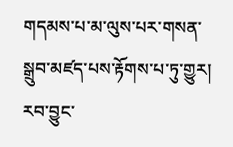གདམས་པ་མ་ལུས་པར་གསན་སྒྲུབ་མཛད་པས་རྟོགས་པ་ཏུ་གྱུར། རབ་བྱུང་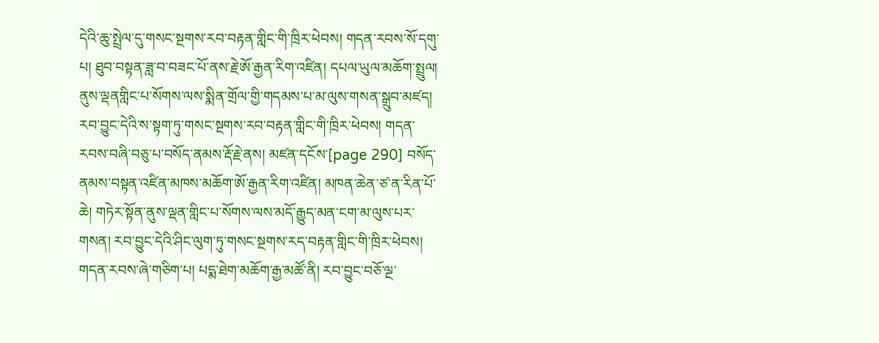དེའི་ཆུ་སྤྲེལ་དུ་གསང་སྔགས་རབ་བརྟན་གླིང་གི་ཁྲིར་ཕེབས། གདན་རབས་སོ་དགུ་པ། ཐུབ་བསྟན་ཟླ་བ་བཟང་པོ་ནས་རྗེ་ཨོ་རྒྱན་རིག་འཛིན། དཔལ་ཡུལ་མཆོག་སྤྲུལ། ནུས་ལྡནགླིང་པ་སོགས་ལས་སྨིན་གྲོལ་གྱི་གདམས་པ་མ་ལུས་གསན་སྒྲུབ་མཛད། རབ་བྱུང་དེའི་ས་སྟག་ཏུ་གསང་སྔགས་རབ་བརྟན་གླིང་གི་ཁྲིར་ཕེབས། གདན་རབས་བཞི་བཅུ་པ་བསོད་ནམས་རྡོ་རྗེ་ནས། མཛན་དངོས་[page 290] བསོད་ནམས་བསྟན་འཛིན་མཁས་མཆོག་ཨོ་རྒྱན་རིག་འཛིན། མཁན་ཆེན་ཙ་ན་རིན་པོ་ཆེ། གཏེར་སྟོན་ནུས་ལྡན་གླིང་པ་སོགས་ལས་མདོ་རྒྱུད་མན་ངག་མ་ལུས་པར་གསན། རབ་བྱུང་དེའི་ཤིང་ལུག་ཏུ་གསང་སྔགས་རད་བརྟན་གླིང་གི་ཁྲིར་ཕེབས། གདན་རབས་ཞེ་གཅིག་པ། པདྨ་ཐེག་མཆོག་རྒྱ་མཚོ་ནི། རབ་བྱུང་བཅོ་ལྔ་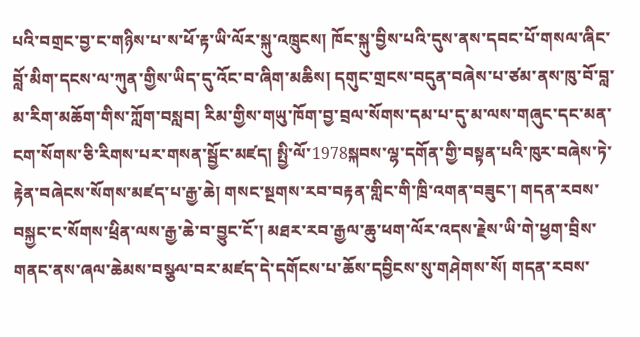པའི་བགྲང་བྱ་ང་གཉིས་པ་ས་ཕོ་རྟ་ཡི་ལོར་སྐུ་འཁྲུངས། ཁོང་སྐུ་བྱིས་པའི་དུས་ནས་དབང་པོ་གསལ་ཞིང་བློ་མིག་དངས་ལ་ཀུན་གྱིས་ཡིད་དུ་འོང་བ་ཞིག་མཆིས། དགུང་གྲངས་བདུན་བཞེས་པ་ཙམ་ནས་ཁུ་བོ་བླ་མ་རིག་མཆོག་གིས་ཀློག་བསླབ། རིམ་གྱིས་གཡུ་ཁོག་བྱ་བྲལ་སོགས་དམ་པ་དུ་མ་ལས་གཞུང་དང་མན་ངག་སོགས་ཅི་རིགས་པར་གསན་སྦྱོང་མཛད། སྤྱི་ལོ་1978སྐབས་ལྷ་དགོན་གྱི་བསྟན་པའི་ཁུར་བཞེས་ཏེ་རྟེན་བཞེངས་སོགས་མཛད་པ་རྒྱ་ཆེ། གསང་སྔགས་རབ་བརྟན་གླིང་གི་ཁྲི་འགན་བཟུང་། གདན་རབས་བསྐྱང་ང་སོགས་ཕྲིན་ལས་རྒྱ་ཆེ་བ་བྱུང་ངོ་། མཐར་རབ་རྒྱལ་ཆུ་ཕག་ལོར་འདས་རྗེས་ཡི་གེ་ཕྱག་བྲིས་གནང་ནས་ཞལ་ཆེམས་བསྩལ་བར་མཛད་དེ་དགོངས་པ་ཆོས་དབྱིངས་སུ་གཤེགས་སོ། གདན་རབས་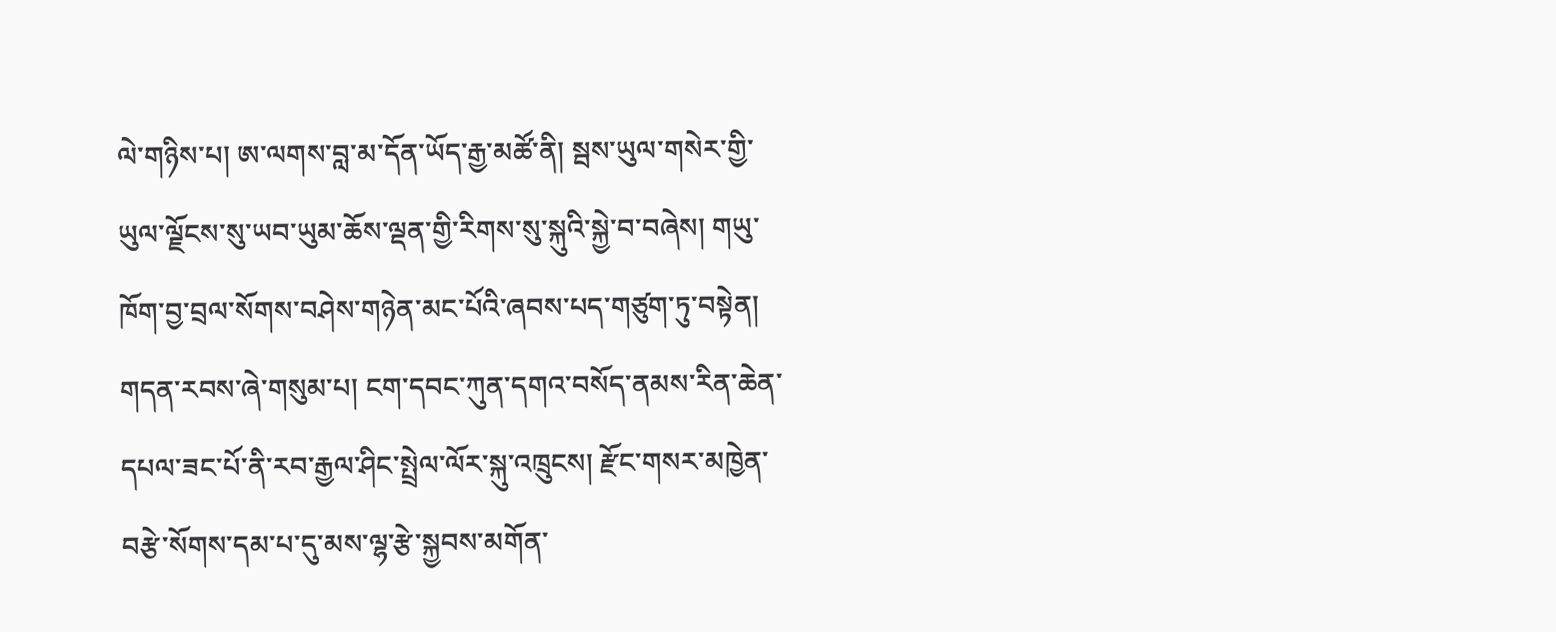ལེ་གཉིས་པ། ཨ་ལགས་བླ་མ་དོན་ཡོད་རྒྱ་མཚོ་ནི། སྦས་ཡུལ་གསེར་གྱི་ཡུལ་ལྗོངས་སུ་ཡབ་ཡུམ་ཆོས་ལྡན་གྱི་རིགས་སུ་སྐུའི་སྐྱེ་བ་བཞེས། གཡུ་ཁོག་བྱ་བྲལ་སོགས་བཤེས་གཉེན་མང་པོའི་ཞབས་པད་གཙུག་ཏུ་བསྟེན། གདན་རབས་ཞེ་གསུམ་པ། ངག་དབང་ཀུན་དགའ་བསོད་ནམས་རིན་ཆེན་དཔལ་ཟང་པོ་ནི་རབ་རྒྱལ་ཤིང་སྤྲེལ་ལོར་སྐུ་འཁྲུངས། རྫོང་གསར་མཁྱེན་བརྩེ་སོགས་དམ་པ་དུ་མས་ལྷ་རྩེ་སྐྱབས་མགོན་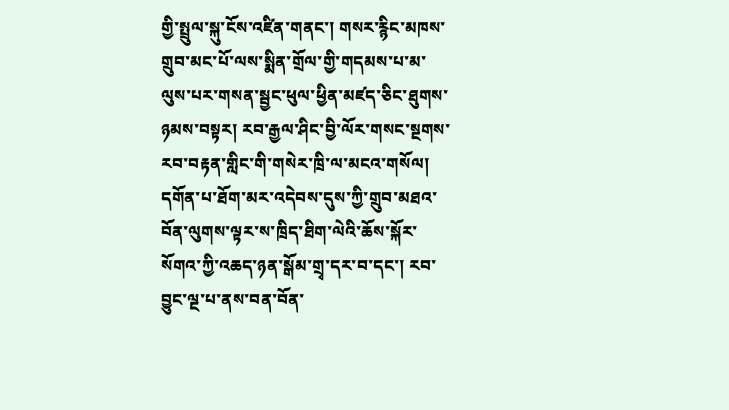གྱི་སྤྲུལ་སྐུ་ངོས་འཛིན་གནང་། གསར་རྙིང་མཁས་གྲུབ་མང་པོ་ལས་སྨིན་གྲོལ་གྱི་གདམས་པ་མ་ལུས་པར་གསན་སྦྱང་ཕུལ་ཕྱིན་མཛད་ཅིང་ཐུགས་ཉམས་བསྟར། རབ་རྒྱལ་ཤིང་བྱི་ལོར་གསང་སྔགས་རབ་བརྟན་གླིང་གི་གསེར་ཁྲི་ལ་མངའ་གསོལ། དགོན་པ་ཐོག་མར་འདེབས་དུས་ཀྱི་གྲུབ་མཐའ་བོན་ལུགས་ལྟར་ས་ཁྲིད་ཐིག་ལེའི་ཆོས་སྐོར་སོགའ་ཀྱི་འཆད་ཉན་སྒོམ་གྲྭ་དར་བ་དང་། རབ་བྱུང་ལྔ་པ་ནས་བན་བོན་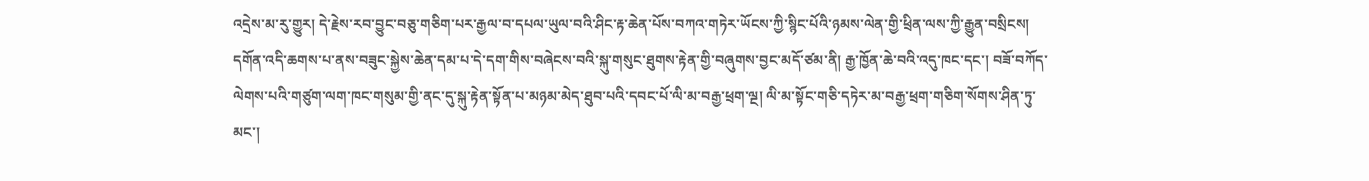འདྲེས་མ་རུ་གྱུར། དེ་རྗེས་རབ་བྱུང་བཅུ་གཅིག་པར་རྒྱལ་བ་དཔལ་ཡུལ་བའི་ཤིང་རྟ་ཆེན་པོས་བཀའ་གཏེར་ཡོངས་ཀྱི་སྙིང་པོའི་ཉམས་ལེན་གྱི་ཕྲིན་ལས་ཀྱི་རྒྱུན་བསྲིངས།
དགོན་འདི་ཆགས་པ་ནས་བཟུང་སྐྱེས་ཆེན་དམ་པ་དེ་དག་གིས་བཞེངས་བའི་སྐུ་གསུང་ཐུགས་རྟེན་གྱི་བཞུགས་བྱང་མདོ་ཙམ་ནི། རྒྱ་ཁྱོན་ཆེ་བའི་འདུ་ཁང་དང་། བཟོ་བཀོད་ལེགས་པའི་གཙུག་ལག་ཁང་གསུམ་གྱི་ནང་དུ་སྐུ་རྟེན་སྟོན་པ་མཉམ་མེད་ཐུབ་པའི་དབང་པོ་ལི་མ་བརྒྱ་ཕྲག་ལྔ། ལི་མ་སྟོང་གཅི་དཏེར་མ་བརྒྱ་ཕྲག་གཅིག་སོགས་ཤིན་ཏུ་མང་།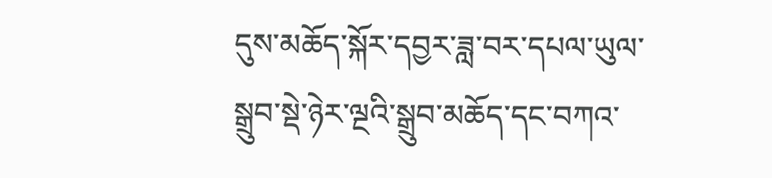དུས་མཆོད་སྐོར་དབྱར་ཟླ་བར་དཔལ་ཡུལ་སྒྲུབ་སྡེ་ཉེར་ལྔའི་སྒྲུབ་མཆོད་དང་བཀའ་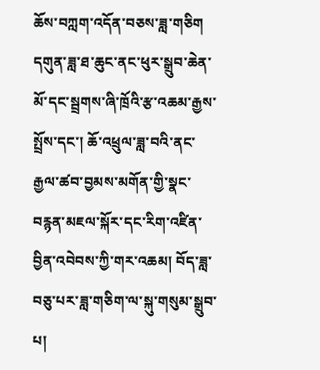ཆོས་བཀླག་འདོན་བཅས་ཟླ་གཅིག དགུན་ཟླ་ཐ་ཆུང་ནང་ཕུར་སྒྲུབ་ཆེན་མོ་དང་སྦྲགས་ཞི་ཁྲོའི་རྩ་འཆམ་རྒྱས་སྤྲོས་དང་། ཆོ་འཕྲུལ་ཟླ་བའི་ནང་རྒྱལ་ཚབ་བྱམས་མགོན་གྱི་སྣང་བརྙན་མཇལ་སྐོར་དང་རིག་འཛིན་བྱིན་འབེབས་ཀྱི་གར་འཆམ། བོད་ཟླ་བཅུ་པར་ཟླ་གཅིག་ལ་སྐུ་གསུམ་སྒྲུབ་པ།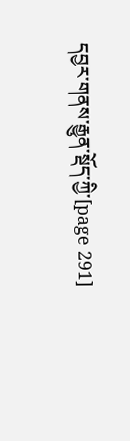དབྱར་གནས་རྒྱུན་སྡོད་ཀྱི་[page 291]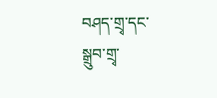བཤད་གྲྭ་དང་སྒྲུབ་གྲྭ་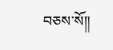བཅས་སོ༎